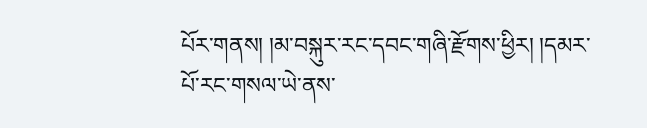པོར་གནས། །མ་བསྐུར་རང་དབང་གཞི་རྫོགས་ཕྱིར། །དམར་པོ་རང་གསལ་ཡེ་ནས་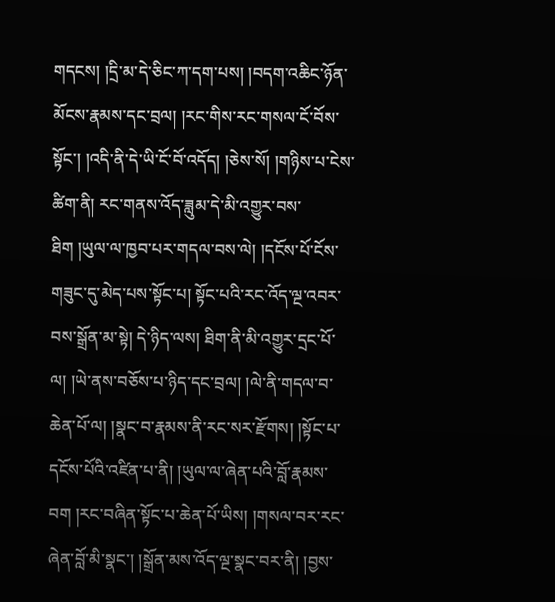གདངས། །དྲི་མ་དེ་ཅིང་ཀ་དག་པས། །བདག་འཆིང་ཉོན་མོངས་རྣམས་དང་བྲལ། །རང་གིས་རང་གསལ་ངོ་བོས་སྟོང་། །འདི་ནི་དེ་ཡི་ངོ་བོ་འདོད། །ཅེས་སོ། །གཉིས་པ་ངེས་ཚིག་ནི། རང་གནས་འོད་ཟླུམ་དེ་མི་འགྱུར་བས་ཐིག །ཡུལ་ལ་ཁྱབ་པར་གདལ་བས་ལེ། །དངོས་པོ་ངོས་གཟུང་དུ་མེད་པས་སྟོང་པ། སྟོང་པའི་རང་འོད་ལྔ་འབར་བས་སྒྲོན་མ་སྟེ། དེ་ཉིད་ལས། ཐིག་ནི་མི་འགྱུར་དྲང་པོ་ལ། །ཡེ་ནས་བཅོས་པ་ཉིད་དང་བྲལ། །ལེ་ནི་གདལ་བ་ཆེན་པོ་ལ། །སྣང་བ་རྣམས་ནི་རང་སར་རྫོགས། །སྟོང་པ་དངོས་པོའི་འཛིན་པ་ནི། །ཡུལ་ལ་ཞེན་པའི་བློ་རྣམས་བག །རང་བཞིན་སྟོང་པ་ཆེན་པོ་ཡིས། །གསལ་བར་རང་ཞེན་བློ་མི་སྣང་། །སྒྲོན་མས་འོད་ལྔ་སྣང་བར་ནི། །བྱས་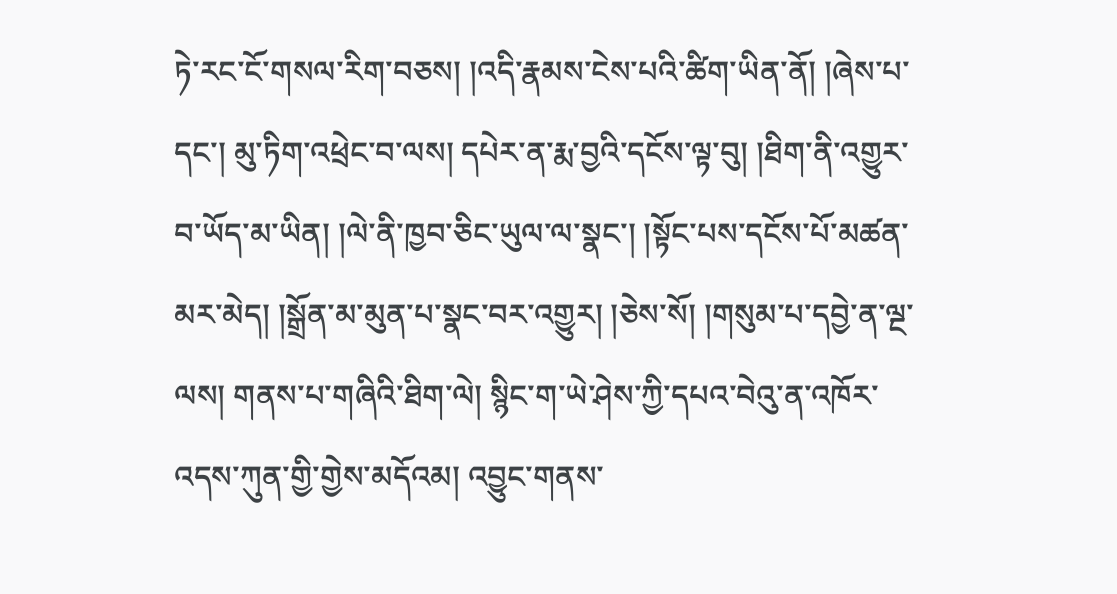ཏེ་རང་ངོ་གསལ་རིག་བཅས། །འདི་རྣམས་ངེས་པའི་ཚིག་ཡིན་ནོ། །ཞེས་པ་དང་། མུ་ཏིག་འཕྲེང་བ་ལས། དཔེར་ན་རྨ་བྱའི་དངོས་ལྟ་བུ། །ཐིག་ནི་འགྱུར་བ་ཡོད་མ་ཡིན། །ལེ་ནི་ཁྱབ་ཅིང་ཡུལ་ལ་སྣང་། །སྟོང་པས་དངོས་པོ་མཚན་མར་མེད། །སྒྲོན་མ་མུན་པ་སྣང་བར་འགྱུར། །ཅེས་སོ། །གསུམ་པ་དབྱེ་ན་ལྔ་ལས། གནས་པ་གཞིའི་ཐིག་ལེ། སྙིང་ག་ཡེ་ཤེས་ཀྱི་དཔའ་བེའུ་ན་འཁོར་འདས་ཀུན་གྱི་གྱེས་མདོའམ། འབྱུང་གནས་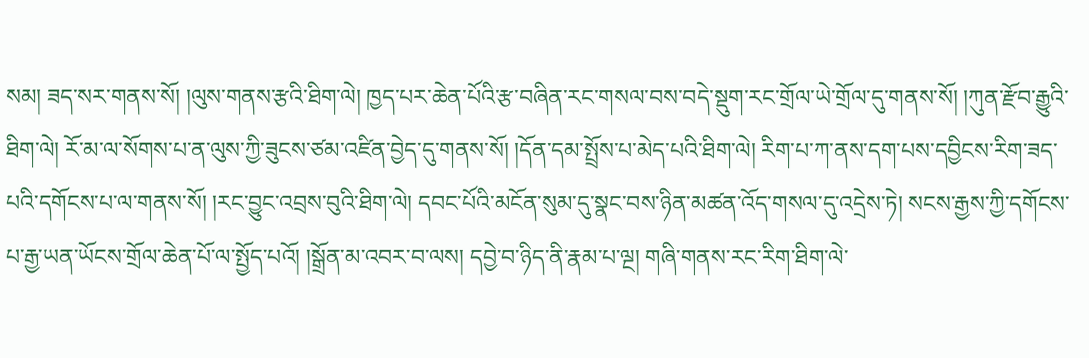སམ། ཟད་སར་གནས་སོ། །ལུས་གནས་རྩའི་ཐིག་ལེ། ཁྱད་པར་ཆེན་པོའི་རྩ་བཞིན་རང་གསལ་བས་བདེ་སྡུག་རང་གྲོལ་ཡེ་གྲོལ་དུ་གནས་སོ། །ཀུན་རྫོབ་རྒྱུའི་ཐིག་ལེ། རོ་མ་ལ་སོགས་པ་ན་ལུས་ཀྱི་ཟུངས་ཙམ་འཛིན་བྱེད་དུ་གནས་སོ། །དོན་དམ་སྤྲོས་པ་མེད་པའི་ཐིག་ལེ། རིག་པ་ཀ་ནས་དག་པས་དབྱིངས་རིག་ཟད་པའི་དགོངས་པ་ལ་གནས་སོ། །རང་བྱུང་འབྲས་བུའི་ཐིག་ལེ། དབང་པོའི་མངོན་སུམ་དུ་སྣང་བས་ཉིན་མཚན་འོད་གསལ་དུ་འདྲེས་ཏེ། སངས་རྒྱས་ཀྱི་དགོངས་པ་རྒྱ་ཡན་ཡོངས་གྲོལ་ཆེན་པོ་ལ་སྤྱོད་པའོ། །སྒྲོན་མ་འབར་བ་ལས། དབྱེ་བ་ཉིད་ནི་རྣམ་པ་ལྔ། གཞི་གནས་རང་རིག་ཐིག་ལེ་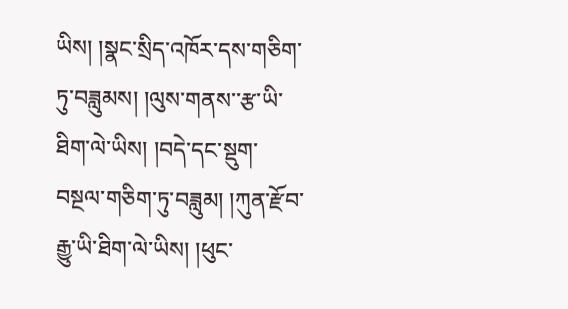ཡིས། །སྣང་སྲིད་འཁོར་དས་གཅིག་ཏུ་བཟླུམས། །ལུས་གནས་་རྩ་ཡི་ཐིག་ལེ་ཡིས། །བདེ་དང་སྡུག་བསྔལ་གཅིག་ཏུ་བཟླུམ། །ཀུན་རྫོབ་རྒྱུ་ཡི་ཐིག་ལེ་ཡིས། །ཕུང་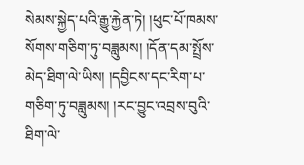སེམས་སྐྱེད་པའི་རྒྱུ་རྐྱེན་ཏེ། །ཕུང་པོ་ཁམས་སོགས་གཅིག་ཏུ་བཟླུམས། །དོན་དམ་སྤྲོས་མེད་ཐིག་ལེ་ཡིས། །དབྱིངས་དང་རིག་པ་གཅིག་ཏུ་བཟླུམས། །རང་བྱུང་འབྲས་བུའི་ཐིག་ལེ་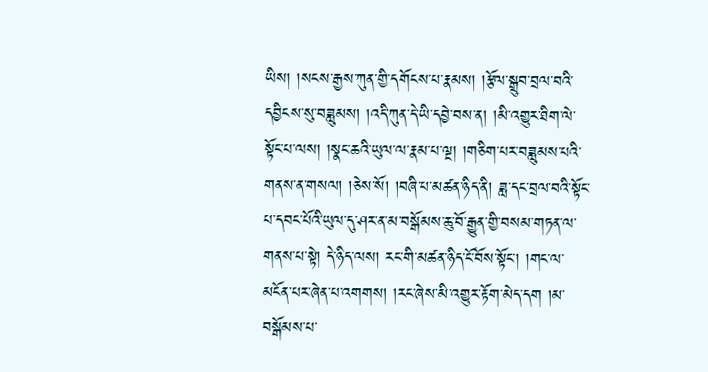ཡིས། །སངས་རྒྱས་ཀུན་གྱི་དགོངས་པ་རྣམས། །རྩོལ་སྒྲུབ་བྲལ་བའི་དབྱིངས་སུ་བཟླུམས། །འདི་ཀུན་དེ་ཡི་དབྱེ་བས་ན། །མི་འགྱུར་ཐིག་ལེ་སྟོང་པ་ལས། །སྣང་ཆའི་ཡུལ་ལ་རྣམ་པ་ལྔ། །གཅིག་པར་བཟླུམས་པའི་གནས་ན་གསལ། །ཅེས་སོ། །བཞི་པ་མཚན་ཉིད་ནི། ཟླ་དང་བྲལ་བའི་སྟོང་པ་དབང་པོའི་ཡུལ་དུ་ཤར་ན་མ་བསྒོམས་ཆུ་བོ་རྒྱུན་གྱི་བསམ་གཏན་ལ་གནས་པ་སྟེ། དེ་ཉིད་ལས། རང་གི་མཚན་ཉིད་ངོ་བོས་སྟོང་། །གང་ལ་མངོན་པར་ཞེན་པ་འགགས། །རང་ཞེས་མི་འགྱུར་རྟོག་མེད་དག །མ་བསྒོམས་པ་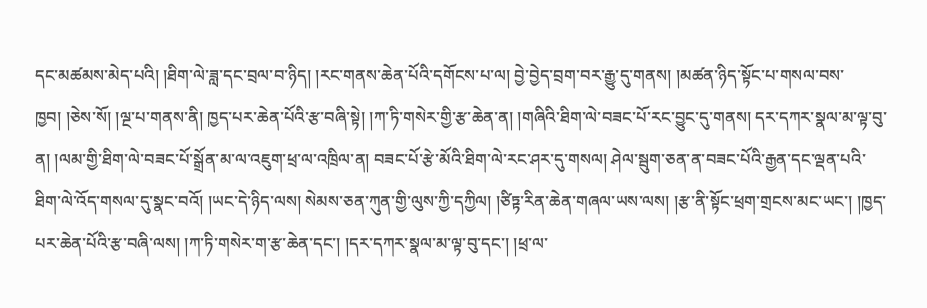དང་མཚམས་མེད་པའི། །ཐིག་ལེ་ཟླ་དང་བྲལ་བ་ཉིད། །རང་གནས་ཆེན་པོའི་དགོངས་པ་ལ། བྱེ་བྱེད་བྲག་བར་རྒྱུ་དུ་གནས། །མཚན་ཉིད་སྟོང་པ་གསལ་བས་ཁྱབ། །ཅེས་སོ། །ལྔ་པ་གནས་ནི། ཁྱད་པར་ཆེན་པོའི་རྩ་བཞི་སྟེ། །ཀ་ཏི་གསེར་གྱི་རྩ་ཆེན་ན། །གཞིའི་ཐིག་ལེ་བཟང་པོ་རང་བྱུང་དུ་གནས། དར་དཀར་སྣལ་མ་ལྟ་བུ་ན། །ལམ་གྱི་ཐིག་ལེ་བཟང་པོ་སྒྲོན་མ་ལ་འཇུག་ཕྲ་ལ་འཁྲིལ་ན། བཟང་པོ་རྩེ་མོའི་ཐིག་ལེ་རང་ཤར་དུ་གསལ། ཤེལ་སྦུག་ཅན་ན་བཟང་པོའི་རྒྱན་དང་ལྡན་པའི་ཐིག་ལེ་འོད་གསལ་དུ་སྣང་བའོ། །ཡང་དེ་ཉིད་ལས། སེམས་ཅན་ཀུན་གྱི་ལུས་ཀྱི་དཀྱིལ། །ཙིཏྟ་རིན་ཆེན་གཞལ་ཡས་ལས། །རྩ་ནི་སྟོང་ཕྲག་གྲངས་མང་ཡང་། །ཁྱད་པར་ཆེན་པོའི་རྩ་བཞི་ལས། །ཀ་ཏི་གསེར་ག་རྩ་ཆེན་དང་། །དར་དཀར་སྣལ་མ་ལྟ་བུ་དང་། །ཕྲ་ལ་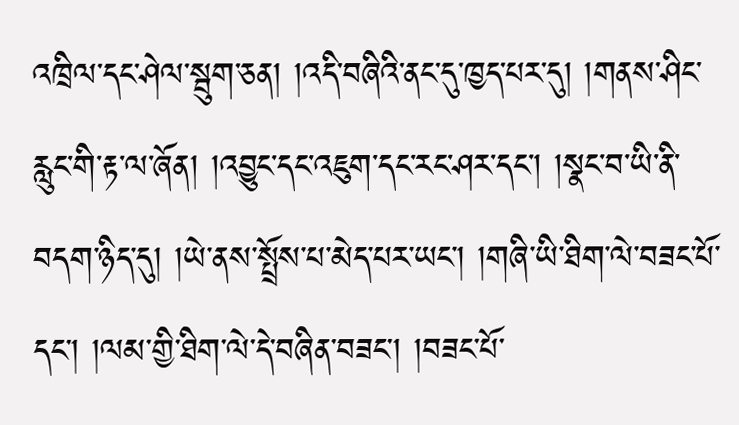འཁྲིལ་དང་ཤེལ་སྦུག་ཅན། །འདི་བཞིའི་ནང་དུ་ཁྱད་པར་དུ། །གནས་ཤིང་རླུང་གི་རྟ་ལ་ཞོན། །འབྱུང་དང་འཇུག་དང་རང་ཤར་དང་། །སྣང་བ་ཡི་ནི་བདག་ཉིད་དུ། །ཡེ་ནས་སྤྲོས་པ་མེད་པར་ཡང་། །གཞི་ཡི་ཐིག་ལེ་བཟང་པོ་དང་། །ལམ་གྱི་ཐིག་ལེ་དེ་བཞིན་བཟང་། །བཟང་པོ་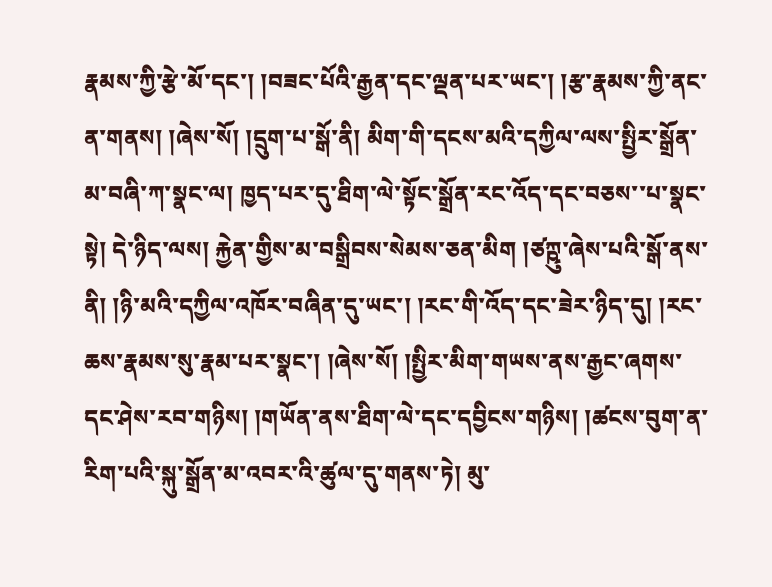རྣམས་ཀྱི་རྩེ་མོ་དང་། །བཟང་པོའི་རྒྱན་དང་ལྡན་པར་ཡང་། །རྩ་རྣམས་ཀྱི་ནང་ན་གནས། །ཞེས་སོ། །དྲུག་པ་སྒོ་ནི། མིག་གི་དངས་མའི་དཀྱིལ་ལས་སྤྱིར་སྒྲོན་མ་བཞི་ཀ་སྣང་ལ། ཁྱད་པར་དུ་ཐིག་ལེ་སྟོང་སྒྲོན་རང་འོད་དང་བཅས་་པ་སྣང་སྟེ། དེ་ཉིད་ལས། རྐྱེན་གྱིས་མ་བསྒྲིབས་སེམས་ཅན་མིག །ཙཀྵུ་ཞེས་པའི་སྒོ་ནས་ནི། །ཉི་མའི་དཀྱིལ་འཁོར་བཞིན་དུ་ཡང་། །རང་གི་འོད་དང་ཟེར་ཉིད་དུ། །རང་ཆས་རྣམས་སུ་རྣམ་པར་སྣང་། །ཞེས་སོ། །སྤྱིར་མིག་གཡས་ནས་རྒྱང་ཞགས་དང་ཤེས་རབ་གཉིས། །གཡོན་ནས་ཐིག་ལེ་དང་དབྱིངས་གཉིས། །ཚངས་བུག་ན་རིག་པའི་སྐུ་སྒྲོན་མ་འབར་འི་ཚུལ་དུ་གནས་ཏེ། མུ་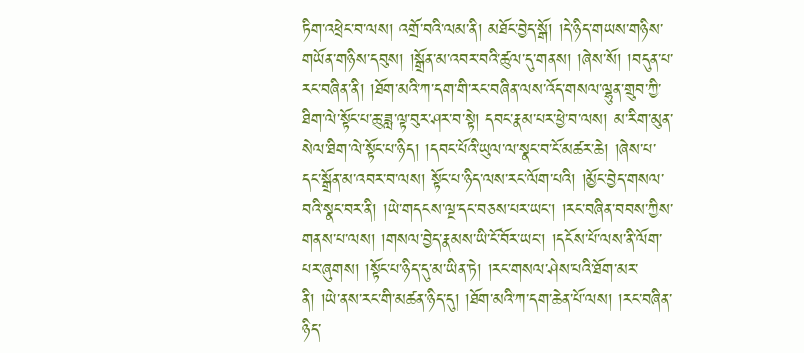ཏིག་འཕྲེང་བ་ལས། འགྲོ་བའི་ལམ་ནི། མཐོང་བྱེད་སྒོ། །དེ་ཉིད་གཡས་གཉིས་གཡོན་གཉིས་དབུས། །སྒྲོན་མ་འབར་བའི་ཚུལ་དུ་གནས། །ཞེས་སོ། །བདུན་པ་རང་བཞིན་ནི། །ཐོག་མའི་ཀ་དག་གི་རང་བཞིན་ལས་འོད་གསལ་ལྷུན་གྲུབ་ཀྱི་ཐིག་ལེ་སྟོང་པ་ཆུ་ཟླ་ལྟ་བུར་ཤར་བ་སྟེ། དབང་རྣམ་པར་ཕྱེ་བ་ལས། མ་རིག་མུན་སེལ་ཐིག་ལེ་སྟོང་པ་ཉིད། །དབང་པོའི་ཡུལ་ལ་སྣང་བ་ངོ་མཚར་ཆེ། །ཞེས་པ་དང་སྒྲོན་མ་འབར་བ་ལས། སྟོང་པ་ཉིད་ལས་རང་ལོག་པའི། །མྱོང་བྱེད་གསལ་བའི་སྣང་བར་ནི། །ཡེ་གདངས་ལྔ་དང་བཅས་པར་ཡང་། །རང་བཞིན་བབས་ཀྱིས་གནས་པ་ལས། །གསལ་བྱེད་རྣམས་ཡི་ངོ་བོར་ཡང་། །དངོས་པོ་ལས་ནི་ལོག་པར་ཞུགས། །སྟོང་པ་ཉིད་དུ་མ་ཡིན་ཏེ། །རང་གསལ་ཤེས་པའི་ཐོག་མར་ནི། །ཡེ་ནས་རང་གི་མཚན་ཉིད་དུ། །ཐོག་མའི་ཀ་དག་ཆེན་པོ་ལས། །རང་བཞིན་ཉིད་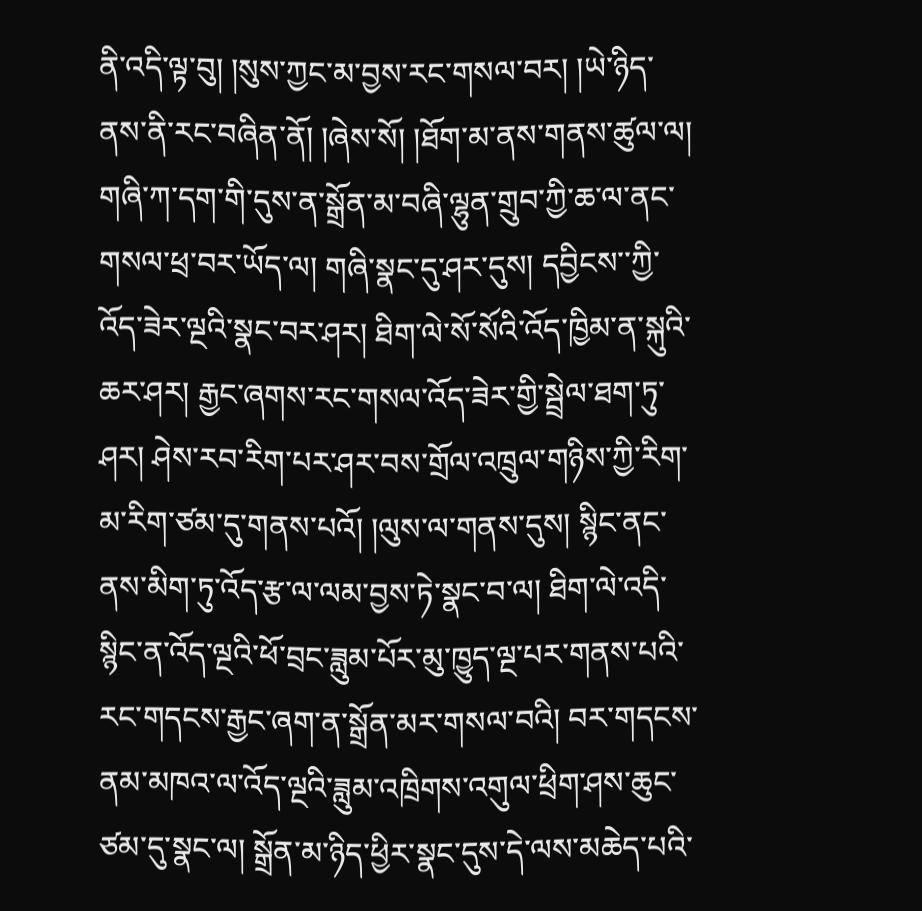ནི་འདི་ལྟ་བུ། །སུས་ཀྱང་མ་བྱས་རང་གསལ་བར། །ཡེ་ཉིད་ནས་ནི་རང་བཞིན་ནོ། །ཞེས་སོ། །ཐོག་མ་ནས་གནས་ཚུལ་ལ། གཞི་ཀ་དག་གི་དུས་ན་སྒྲོན་མ་བཞི་ལྷུན་གྲུབ་ཀྱི་ཆ་ལ་ནང་གསལ་ཕྲ་བར་ཡོད་ལ། གཞི་སྣང་དུ་ཤར་དུས། དབྱིངས་་ཀྱི་འོད་ཟེར་ལྔའི་སྣང་བར་ཤར། ཐིག་ལེ་སོ་སོའི་འོད་ཁྱིམ་ན་སྐུའི་ཆར་ཤར། རྒྱང་ཞགས་རང་གསལ་འོད་ཟེར་གྱི་སྦྲེལ་ཐག་ཏུ་ཤར། ཤེས་རབ་རིག་པར་ཤར་བས་གྲོལ་འཁྲུལ་གཉིས་ཀྱི་རིག་མ་རིག་ཙམ་དུ་གནས་པའོ། །ལུས་ལ་གནས་དུས། སྙིང་ནང་ནས་མིག་ཏུ་འོད་རྩ་ལ་ལམ་བྱས་ཏེ་སྣང་བ་ལ། ཐིག་ལེ་འདི་སྙིང་ན་འོད་ལྔའི་ཕོ་བྲང་ཟླུམ་པོར་མུ་ཁྱུད་ལྔ་པར་གནས་པའི་རང་གདངས་རྒྱང་ཞག་ན་སྒྲོན་མར་གསལ་བའི། བར་གདངས་ནམ་མཁའ་ལ་འོད་ལྔའི་ཟླུམ་འཁྲིགས་འགུལ་ཕྲིག་ཤས་ཆུང་ཙམ་དུ་སྣང་ལ། སྒྲོན་མ་ཉིད་ཕྱིར་སྣང་དུས་དེ་ལས་མཆེད་པའི་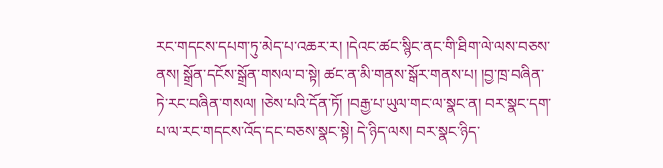རང་གདངས་དཔག་ཏུ་མེད་པ་འཆར་ར། །དེའང་ཚང་སྙིང་ནང་གི་ཐིག་ལེ་ལས་བཅས་ནས། སྒྲོན་དངོས་སྒྲོན་གསལ་བ་སྟེ། ཚང་ན་མི་གནས་སྒོར་གནས་པ། །བྱ་ཁྲ་བཞིན་ཏེ་རང་བཞིན་གསལ། །ཅེས་པའི་དོན་ཏོ། །བརྒྱ་པ་ཡུལ་གང་ལ་སྣང་ན། བར་སྣང་དག་པ་ལ་རང་གདངས་འོད་དང་བཅས་སྣང་སྟེ། དེ་ཉིད་ལས། བར་སྣང་ཉིད་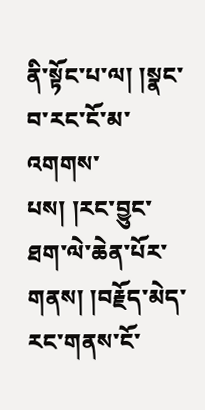ནི་སྟོང་པ་ལ། །སྣང་བ་རང་ངོ་མ་འགགས་པས། །རང་བྱུང་ཐག་ལེ་ཆེན་པོར་གནས། །བརྗོད་མེད་རང་གནས་ངོ་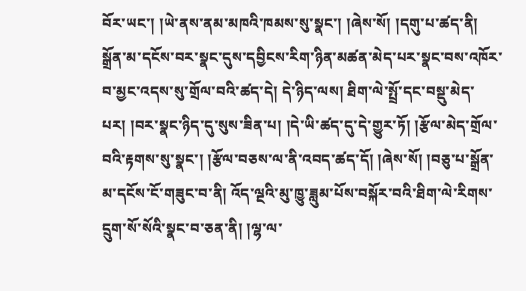བོར་ཡང་། །ཡེ་ནས་ནམ་མཁའི་ཁམས་སུ་སྣང་། །ཞེས་སོ། །དགུ་པ་ཚད་ནི། སྒྲོན་མ་དངོས་བར་སྣང་དུས་དབྱིངས་རིག་ཉིན་མཚན་མེད་པར་སྣང་བས་འཁོར་བ་མྱང་འདས་སུ་གྲོལ་བའི་ཚད་དེ། དེ་ཉིད་ལས། ཐིག་ལེ་སྤྲོ་དང་བསྡུ་མེད་པར། །བར་སྣང་ཉིད་དུ་སུས་ཟིན་པ། །དེ་ཡི་ཚད་དུ་དེ་གྱུར་ཏོ། །རྩོལ་མེད་གྲོལ་བའི་རྟགས་སུ་སྣང་། །རྩོལ་བཅས་ལ་ནི་འབད་ཚད་དོ། །ཞེས་སོ། །བཅུ་པ་སྒྲོན་མ་དངོས་ངོ་གཟུང་བ་ནི། འོད་ལྔའི་མུ་ཁྱུ་ཟླུམ་པོས་བསྐོར་བའི་ཐིག་ལེ་རིགས་དྲུག་སོ་སོའི་སྣང་བ་ཅན་ནི། །ལྷ་ལ་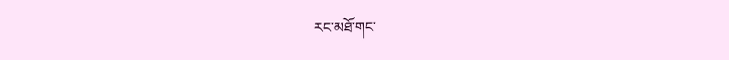རང་མཐོ་གང་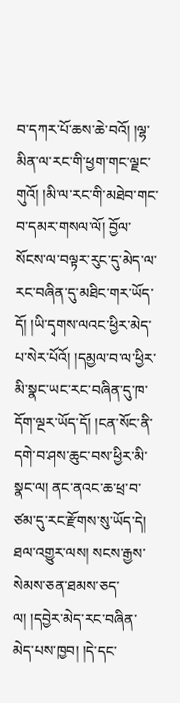བ་དཀར་པོ་ཆས་ཆེ་བའོ། །ལྷ་མིན་ལ་རང་གི་ཕྱག་གང་ལྗང་གུའོ། །མི་ལ་རང་གི་མཐེབ་གང་བ་དམར་གསལ་ལོ། བྱོལ་སོངས་ལ་བལྟར་རུང་དུ་མེད་ལ་རང་བཞིན་དུ་མཐིང་གར་ཡོད་དོ། །ཡི་དྭགས་ལའང་ཕྱིར་མེད་པ་སེར་པོའོ། །དམྱལ་བ་ལ་ཕྱིར་མི་སྣང་ཡང་རང་བཞིན་དུ་ཁ་དོག་ལྔར་ཡོད་དོ། །ངན་སོང་ནི་དགེ་བ་ཤས་ཆུང་བས་ཕྱིར་མི་སྣང་ལ། ནང་ནའང་ཆ་ཕྲ་བ་ཙམ་དུ་རང་རྫོགས་སུ་ཡོད་དེ། ཐལ་འགྱུར་ལས། སངས་རྒྱས་སེམས་ཅན་ཐམས་ཅད་ལ། །དབྱེར་མེད་རང་བཞིན་མེད་པས་ཁྱབ། །དེ་དང་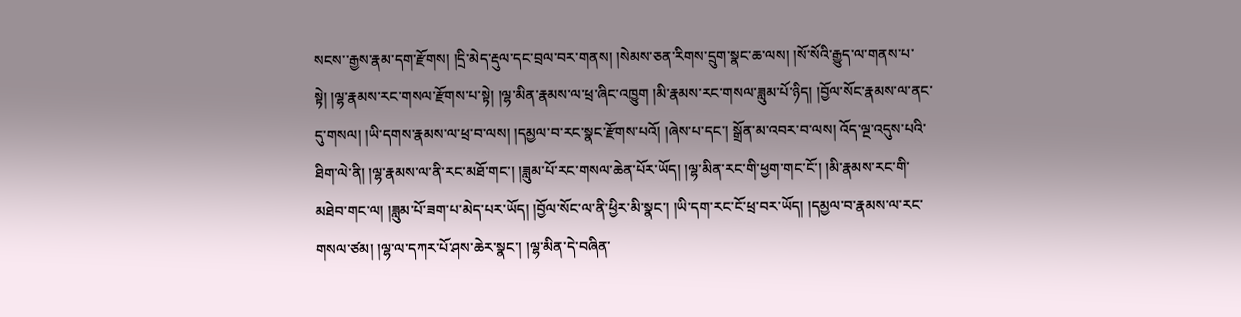སངས་་རྒྱས་རྣམ་དག་རྫོགས། །དྲི་མེད་རྡུལ་དང་བྲལ་བར་གནས། །སེམས་ཅན་རིགས་དྲུག་སྣང་ཆ་ལས། །སོ་སོའི་རྒྱུད་ལ་གནས་པ་སྟེ། །ལྷ་རྣམས་རང་གསལ་རྫོགས་པ་སྟེ། །ལྷ་མིན་རྣམས་ལ་ཕྲ་ཞིང་འཁྱུག །མི་རྣམས་རང་གསལ་ཟླུམ་པོ་ཉིད། །བྱོལ་སོང་རྣམས་ལ་ནང་དུ་གསལ། །ཡི་དགས་རྣམས་ལ་ཕྲ་བ་ལས། །དམྱལ་བ་རང་སྣང་རྫོགས་པའོ། །ཞེས་པ་དང་། སྒྲོན་མ་འབར་བ་ལས། འོད་ལྔ་འདུས་པའི་ཐིག་ལེ་ནི། །ལྷ་རྣམས་ལ་ནི་རང་མཐོ་གང་། །ཟླུམ་པོ་རང་གསལ་ཆེན་པོར་ཡོད། །ལྷ་མིན་རང་གི་ཕྱག་གང་ངོ་། །མི་རྣམས་རང་གི་མཐེབ་གང་ལ། །ཟླུམ་པོ་ཟག་པ་མེད་པར་ཡོད། །བྱོལ་སོང་ལ་ནི་ཕྱིར་མི་སྣང་། །ཡི་དག་རང་ངོ་ཕྲ་བར་ཡོད། །དམྱལ་བ་རྣམས་ལ་རང་གསལ་ཙམ། །ལྷ་ལ་དཀར་པོ་ཤས་ཆེར་སྣང་། །ལྷ་མིན་དེ་བཞིན་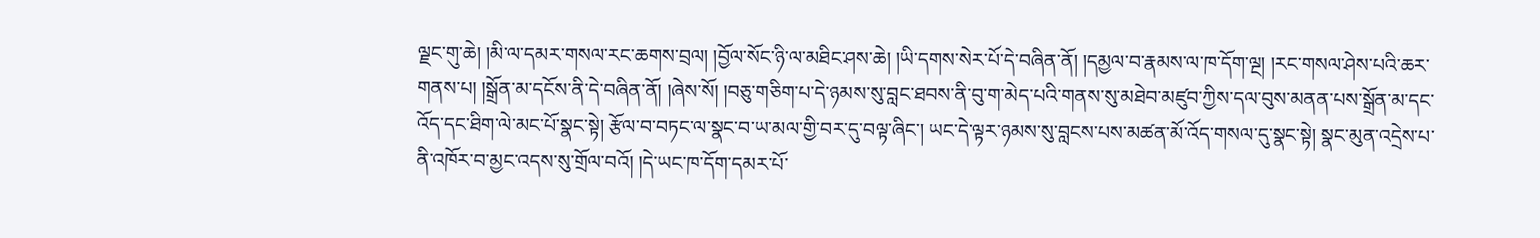ལྗང་གུ་ཆེ། །མི་ལ་དམར་གསལ་རང་ཆགས་བྲལ། །བྱོལ་སོང་ཉི་ལ་མཐིང་ཤས་ཆེ། །ཡི་དགས་སེར་པོ་དེ་བཞིན་ནོ། །དམྱལ་བ་རྣམས་ལ་ཁ་དོག་ལྔ། །རང་གསལ་ཤེས་པའི་ཆར་གནས་པ། །སྒྲོན་མ་དངོས་ནི་དེ་བཞིན་ནོ། །ཞེས་སོ། །བཅུ་གཅིག་པ་དེ་ཉམས་སུ་བླང་ཐབས་ནི་བུ་ག་མེད་པའི་གནས་སུ་མཐེབ་མཛུབ་ཀྱིས་དལ་བུས་མནན་པས་སྒྲོན་མ་དང་འོད་དང་ཐིག་ལེ་མང་པོ་སྣང་སྟེ། རྩོལ་བ་བཏང་ལ་སྣང་བ་ཡ་མལ་གྱི་བར་དུ་བལྟ་ཞིང་། ཡང་དེ་ལྟར་ཉམས་སུ་བླངས་པས་མཚན་མོ་འོད་གསལ་དུ་སྣང་སྟེ། སྣང་མུན་འདྲེས་པ་ནི་འཁོར་བ་མྱང་འདས་སུ་གྲོལ་བའོ། །དེ་ཡང་ཁ་དོག་དམར་པོ་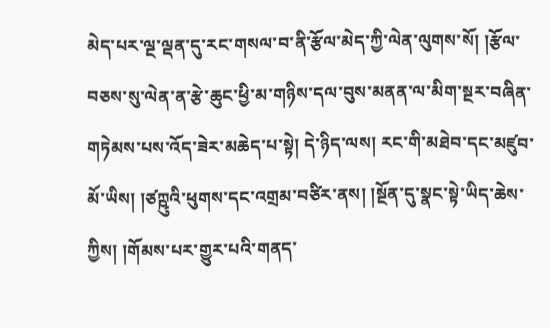མེད་པར་ལྔ་ལྡན་དུ་རང་གསལ་བ་ནི་རྩོལ་མེད་ཀྱི་ལེན་ལུགས་སོ། །རྩོལ་བཅས་སུ་ལེན་ན་རྩེ་ཆུང་ཕྱི་མ་གཉིས་དལ་བུས་མནན་ལ་མིག་སྔར་བཞིན་གཏེམས་པས་འོད་ཟེར་མཆེད་པ་སྟེ། དེ་ཉིད་ལས། རང་གི་མཐེབ་དང་མཛུབ་མོ་ཡིས། །ཙཀྵུའི་ཕུགས་དང་འགྲམ་བཙིར་ནས། །སྔོན་དུ་སྣང་སྟེ་ཡིད་ཆེས་ཀྱིས། །གོམས་པར་གྱུར་པའི་གནད་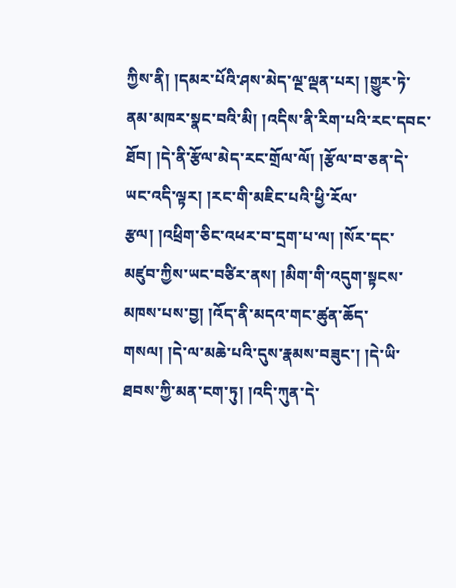ཀྱིས་ནི། །དམར་པོའི་ཤས་མེད་ལྔ་ལྡན་པར། །གྱུར་ཏེ་ནམ་མཁར་སྣང་བའི་མི། །འདིས་ནི་རིག་པའི་རང་དབང་ཐོབ། །དེ་ནི་རྩོལ་མེད་རང་གྲོལ་ལོ། །རྩོལ་བ་ཅན་དེ་ཡང་འདི་ལྟར། །རང་གི་མཇིང་པའི་ཕྱི་རོལ་རྩལ། །འཕྲིག་ཅིང་འཕར་བ་དྲག་པ་ལ། །སོར་དང་མཛུབ་ཀྱིས་ཡང་བཙིར་ནས། །མིག་གི་འདུག་སྟངས་མཁས་པས་བྱ། །འོད་ནི་མདའ་གང་ཚུན་ཆོད་གསལ། །དེ་ལ་མཆེ་པའི་དུས་རྣམས་བཟུང་། །དེ་ཡི་ཐབས་ཀྱི་མན་ངག་ཏུ། །འདི་ཀུན་དེ་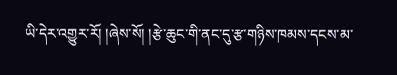ཡི་དེར་འགྱུར་རོ། །ཞེས་སོ། །རྩེ་ཆུང་གི་ནང་དུ་རྩ་གཉིས་ཁམས་དངས་མ་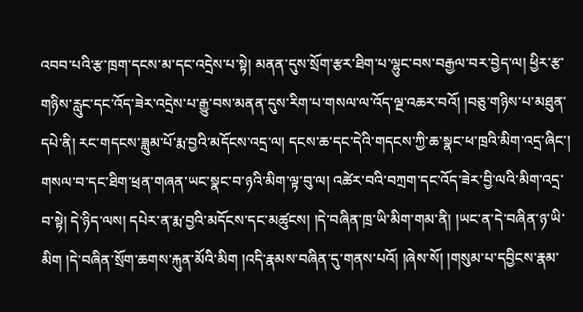འབབ་པའི་རྩ་ཁྲག་དངས་མ་དང་འདྲེས་པ་སྟེ། མནན་དུས་སྲོག་རྩར་ཐིག་པ་ལྷུང་བས་བརྒྱལ་བར་བྱེད་ལ། ཕྱིར་རྩ་གཉིས་རླུང་དང་འོད་ཟེར་འདྲེས་པ་རྒྱུ་བས་མནན་དུས་རིག་པ་གསལ་ལ་འོད་ལྔ་འཆར་བའོ། །བཅུ་གཉིས་པ་མཐུན་དཔེ་ནི། རང་གདངས་ཟླུམ་པོ་རྨ་བྱའི་མདོངས་འདྲ་ལ། དངས་ཆ་དང་དེའི་གདངས་ཀྱི་ཆ་སྣང་ཕ་ཁྲའི་མིག་འདྲ་ཞིང་། གསལ་བ་དང་ཐིག་ཕྲན་གཞན་ཡང་སྣང་བ་ཉའི་མིག་ལྟ་བུ་ལ། འཚེར་བའི་བཀྲག་དང་འོད་ཟེར་བྱི་ལའི་མིག་འདྲ་བ་སྟེ། དེ་ཉིད་ལས། དཔེར་ན་རྨ་བྱའི་མདོངས་དང་མཚུངས། །དེ་བཞིན་ཁྲ་ཡི་མིག་གམ་ནི། །ཡང་ན་དེ་བཞིན་ཉ་ཡི་མིག །དེ་བཞིན་སྲོག་ཆགས་རྐུན་མོའི་མིག །འདི་རྣམས་བཞིན་དུ་གནས་པའོ། །ཞེས་སོ། །གསུམ་པ་དབྱིངས་རྣམ་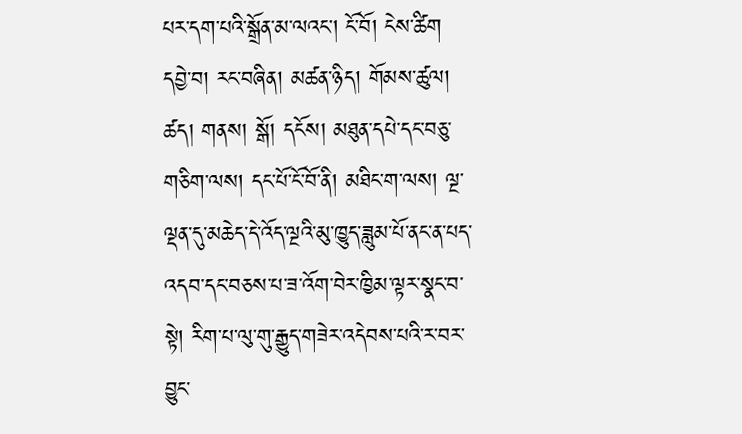པར་དག་པའི་སྒྲོན་མ་ལའང་། ངོ་བོ། ངེས་ཚིག དབྱེ་བ། རང་བཞིན། མཚན་ཉིད། གོམས་ཚུལ། ཚད། གནས། སྒོ། དངོས། མཐུན་དཔེ་དང་བཅུ་གཅིག་ལས། དང་པོ་ངོ་བོ་ནི། མཐིང་ག་ལས། ལྔ་ལྡན་དུ་མཆེད་དེ་འོད་ལྔའི་མུ་ཁྱུད་ཟླུམ་པོ་ནང་ན་པད་འདབ་དང་བཅས་པ་ཟ་འོག་བེར་ཁྱིམ་ལྟར་སྣང་བ་སྟེ། རིག་པ་ལུ་གུ་རྒྱུད་གཟེར་འདེབས་པའི་ར་བར་བྱུང་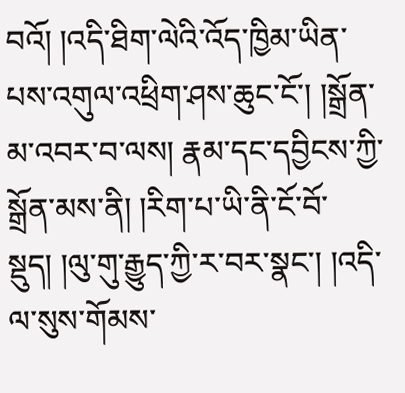བའོ། །འདི་ཐིག་ལེའི་འོད་ཁྱིམ་ཡིན་པས་འགུལ་འཕྲིག་ཤས་ཆུང་ངོ་། །སྒྲོན་མ་འབར་བ་ལས། རྣམ་དང་དབྱིངས་ཀྱི་སྒྲོན་མས་ནི། །རིག་པ་ཡི་ནི་ངོ་བོ་སྡུད། །ལུ་གུ་རྒྱུད་ཀྱི་ར་བར་སྣང་། །འདི་ལ་སུས་གོམས་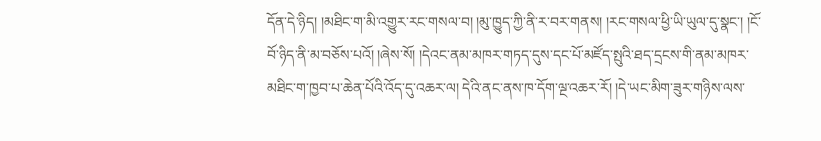དོན་དེ་ཉིད། །མཐིང་ག་མི་འགྱུར་རང་གསལ་བ། །མུ་ཁྱུད་ཀྱི་ནི་ར་བར་གནས། །རང་གསལ་ཕྱི་ཡི་ཡུལ་དུ་སྣང་། །ངོ་བོ་ཉིད་ནི་མ་བཅོས་པའོ། །ཞེས་སོ། །དེའང་ནམ་མཁར་གཏད་དུས་དང་པོ་མཛོད་སྤུའི་ཐད་དྲངས་གི་ནམ་མཁར་མཐིང་ག་ཁྱབ་པ་ཆེན་པོའི་འོད་དུ་འཆར་ལ། དེའི་ནང་ནས་ཁ་དོག་ལྔ་འཆར་རོ། །དེ་ཡང་མིག་ཟུར་གཉིས་ལས་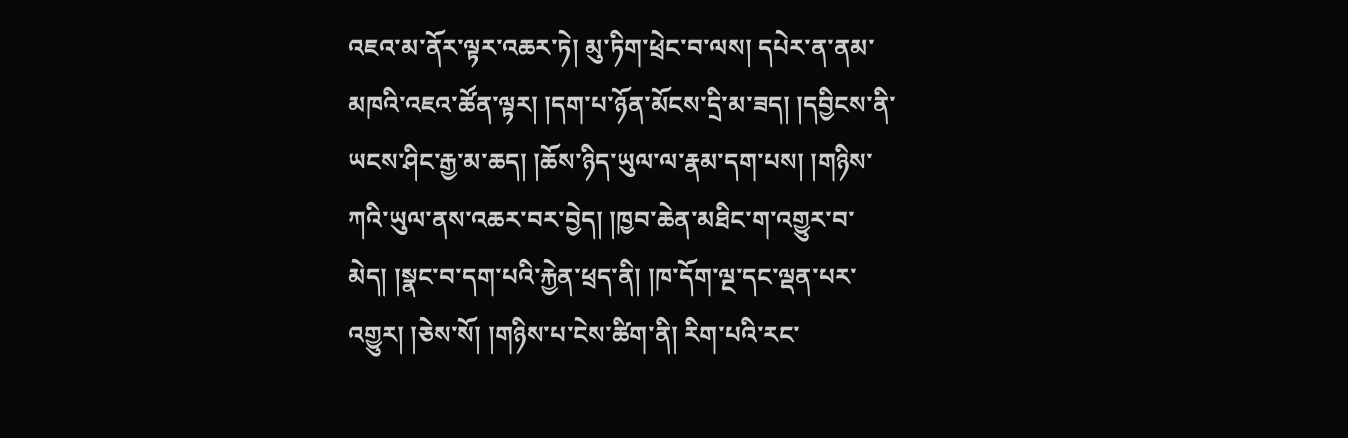འཇའ་མ་ནོར་ལྟར་འཆར་ཏེ། མུ་ཏིག་ཕྲེང་བ་ལས། དཔེར་ན་ནམ་མཁའི་འཇའ་ཚོན་ལྟར། །དག་པ་ཉོན་མོངས་དྲི་མ་ཟད། །དབྱིངས་ནི་ཡངས་ཤིང་རྒྱ་མ་ཆད། །ཆོས་ཉིད་ཡུལ་ལ་རྣམ་དག་པས། །གཉིས་ཀའི་ཡུལ་ནས་འཆར་བར་བྱེད། །ཁྱབ་ཆེན་མཐིང་ག་འགྱུར་བ་མེད། །སྣང་བ་དག་པའི་རྐྱེན་ཕྲད་ནི། །ཁ་དོག་ལྔ་དང་ལྡན་པར་འགྱུར། །ཅེས་སོ། །གཉིས་པ་ངེས་ཚིག་ནི། རིག་པའི་རང་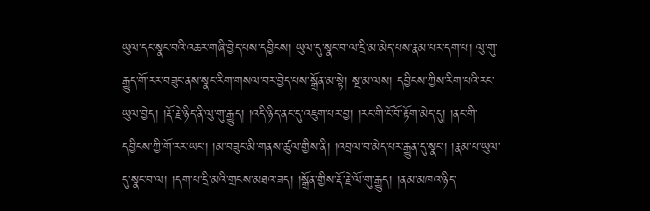ཡུལ་དང་སྣང་བའི་འཆར་གཞི་བྱེད་པས་དབྱིངས། ཡུལ་དུ་སྣང་བ་ལ་དྲི་མ་མེད་པས་རྣམ་པར་དག་པ། ལུ་གུ་རྒྱུད་གོ་རར་བཟུང་ནས་སྣང་རིག་གསལ་བར་བྱེད་པས་སྒྲོན་མ་སྟེ། སྔ་མ་ལས། དབྱིངས་ཀྱིས་རིག་པའི་རང་ཡུལ་བྱེད། །རྡོ་རྗེ་ཉིད་ནི་ལུ་གུ་རྒྱུད། །འདི་ཉིད་ནང་དུ་འཇུག་པར་བྱ། །རང་གི་ངོ་བོ་རྟོག་མེད་དུ། །ནང་གི་དབྱིངས་ཀྱི་གོ་རར་ཡང་། །མ་བཟུང་མི་གནས་ཚུལ་གྱིས་ནི། །འབྲལ་བ་མེད་པར་རྒྱུན་དུ་སྣང་། །རྣམ་པ་ཡུལ་དུ་སྣང་བ་ལ། །དག་པ་དྲི་མའི་གྲངས་མཐའ་ཟད། །སྒྲོན་གྱིས་རྡོ་རྗེ་ལོ་གུ་རྒྱུད། །ནམ་མཁའ་ཉིད་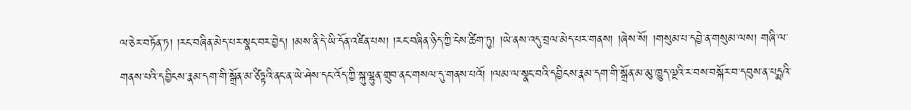ལ་ཅེར་བཏོན་ཏ། །རང་བཞིན་མེད་པར་སྣང་བར་བྱེད། །མས་ནི་དེ་ཡི་དོན་འཛིན་པས། །རང་བཞིན་ཉིད་ཀྱི་ངེས་ཚིག་ཏུ། །ཡེ་ནས་འདུ་བྲལ་མེད་པར་གནས། །ཞེས་སོ། །གསུམ་པ་དབྱེ་ན་གསུམ་ལས། གཞི་ལ་གནས་པའི་དབྱིངས་རྣམ་དག་གི་སྒྲོན་མ་ཙིཏྟའི་ནང་ན་ཡེ་ཤེས་དང་འོད་ཀྱི་སྐུ་ལྷུན་གྲུབ་ནང་གསལ་དུ་གནས་པའོ། །ལམ་ལ་སྣང་བའི་དབྱིངས་རྣམ་དག་གི་སྒྲོན་མ་མུ་ཁྱུད་ལྔའི་ར་བས་བསྐོར་བ་དབུས་ན་པདྨའི་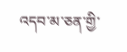འདབ་མ་ཅན་གྱི་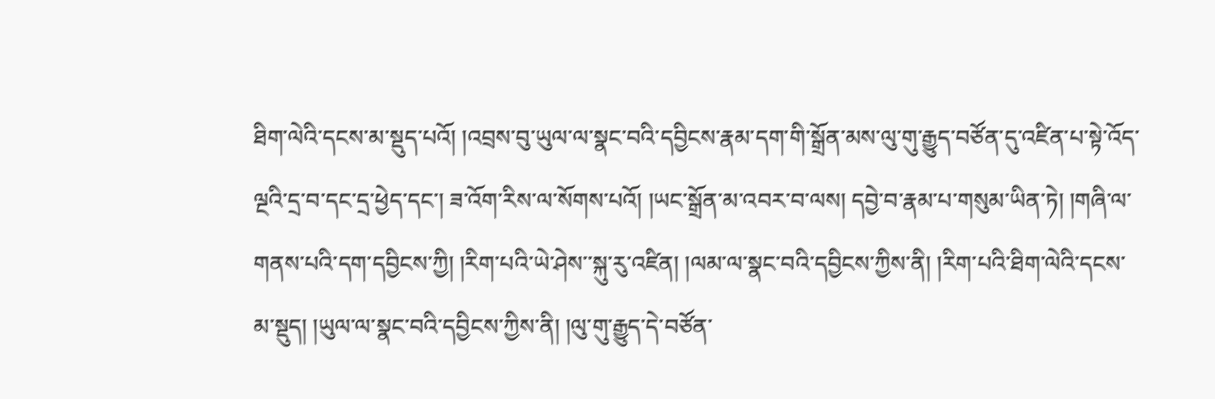ཐིག་ལེའི་དངས་མ་སྡུད་པའོ། །འབྲས་བུ་ཡུལ་ལ་སྣང་བའི་དབྱིངས་རྣམ་དག་གི་སྒྲོན་མས་ལུ་གུ་རྒྱུད་བཙོན་དུ་འཛིན་པ་སྟེ་འོད་ལྔའི་དྲ་བ་དང་དྲ་ཕྱེད་དང་། ཟ་འོག་རིས་ལ་སོགས་པའོ། །ཡང་སྒྲོན་མ་འབར་བ་ལས། དབྱེ་བ་རྣམ་པ་གསུམ་ཡིན་ཏེ། །གཞི་ལ་གནས་པའི་དག་དབྱིངས་ཀྱི། །རིག་པའི་ཡེ་ཤེས་་སྐུ་རུ་འཛིན། །ལམ་ལ་སྣང་བའི་དབྱིངས་ཀྱིས་ནི། །རིག་པའི་ཐིག་ལེའི་དངས་མ་སྡུད། །ཡུལ་ལ་སྣང་བའི་དབྱིངས་ཀྱིས་ནི། །ལུ་གུ་རྒྱུད་དེ་བཙོན་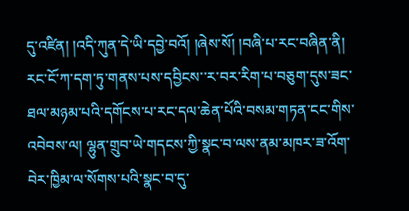དུ་འཛིན། །འདི་ཀུན་དེ་ཡི་དབྱེ་བའོ། །ཞེས་སོ། །བཞི་པ་རང་བཞིན་ནི། རང་ངོ་ཀ་དག་ཏུ་གནས་པས་དབྱིངས་་ར་བར་རིག་པ་བཅུག་དུས་ཟང་ཐལ་མཉམ་པའི་དགོངས་པ་རང་དལ་ཆེན་པོའི་བསམ་གཏན་ངང་གིས་འབེབས་ལ། ལྷུན་གྲུབ་ཡེ་གདངས་ཀྱི་སྣང་བ་ལས་ནམ་མཁར་ཟ་འོག་བེར་ཁྱིམ་ལ་སོགས་པའི་སྣང་བ་དུ་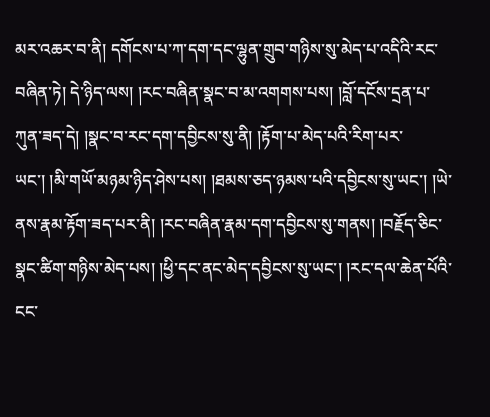མར་འཆར་བ་ནི། དགོངས་པ་ཀ་དག་དང་ལྷུན་གྲུབ་གཉིས་སུ་མེད་པ་འདིའི་རང་བཞིན་ཏེ། དེ་ཉིད་ལས། །རང་བཞིན་སྣང་བ་མ་འགགས་པས། །བློ་དངོས་དྲན་པ་ཀུན་ཟད་དེ། །སྣང་བ་རང་དག་དབྱིངས་སུ་ནི། །རྟོག་པ་མེད་པའི་རིག་པར་ཡང་། །མི་གཡོ་མཉམ་ཉིད་ཤེས་པས། །ཐམས་ཅད་ཉམས་པའི་དབྱིངས་སུ་ཡང་། །ཡེ་ནས་རྣམ་རྟོག་ཟད་པར་ནི། །རང་བཞིན་རྣམ་དག་དབྱིངས་སུ་གནས། །བརྗོད་ཅིང་སྣང་ཚིག་གཉིས་མེད་པས། །ཕྱི་དང་ནང་མེད་དབྱིངས་སུ་ཡང་། །རང་དལ་ཆེན་པོའི་ངང་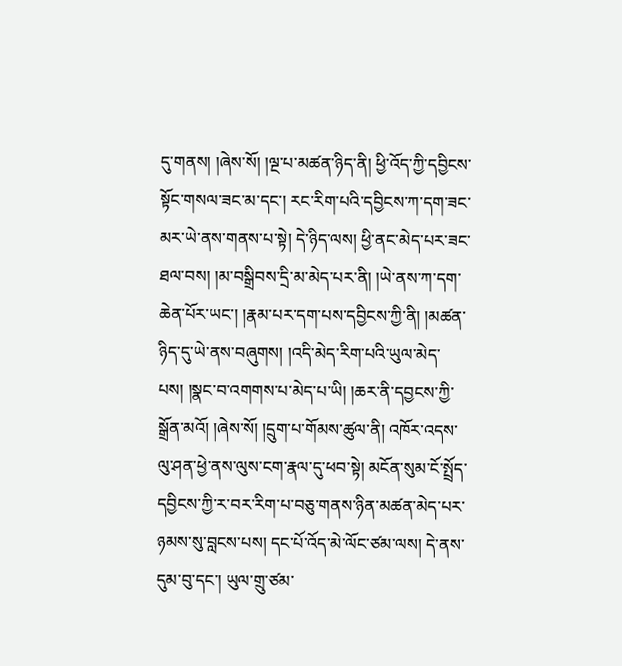དུ་གནས། །ཞེས་སོ། །ལྔ་པ་མཚན་ཉིད་ནི། ཕྱི་འོད་ཀྱི་དབྱིངས་སྟོང་གསལ་ཟང་མ་དང་། རང་རིག་པའི་དབྱིངས་ཀ་དག་ཟང་མར་ཡེ་ནས་གནས་པ་སྟེ། དེ་ཉིད་ལས། ཕྱི་ནང་མེད་པར་ཟང་ཐལ་བས། །མ་བསྒྲིབས་དྲི་མ་མེད་པར་ནི། །ཡེ་ནས་ཀ་དག་ཆེན་པོར་ཡང་། །རྣམ་པར་དག་པས་དབྱིངས་ཀྱི་ནི། །མཚན་ཉིད་དུ་ཡེ་ནས་བཞུགས། །འདི་མེད་རིག་པའི་ཡུལ་མེད་པས། །སྣང་བ་འགགས་པ་མེད་པ་ཡི། །ཆར་ནི་དབྱངས་ཀྱི་སྒྲོན་མའོ། །ཞེས་སོ། །དྲུག་པ་གོམས་ཚུལ་ནི། འཁོར་འདས་ལུ་ཤན་ཕྱེ་ནས་ལུས་ངག་རྣལ་དུ་ཕབ་སྟེ། མངོན་སུམ་ངོ་སྤྲོད་དབྱིངས་ཀྱི་ར་བར་རིག་པ་བཅུ་གནས་ཉིན་མཚན་མེད་པར་ཉམས་སུ་བླངས་པས། དང་པོ་འོད་མེ་ལོང་ཙམ་ལས། དེ་ནས་དུམ་བུ་དང་། ཡུལ་གྲུ་ཙམ་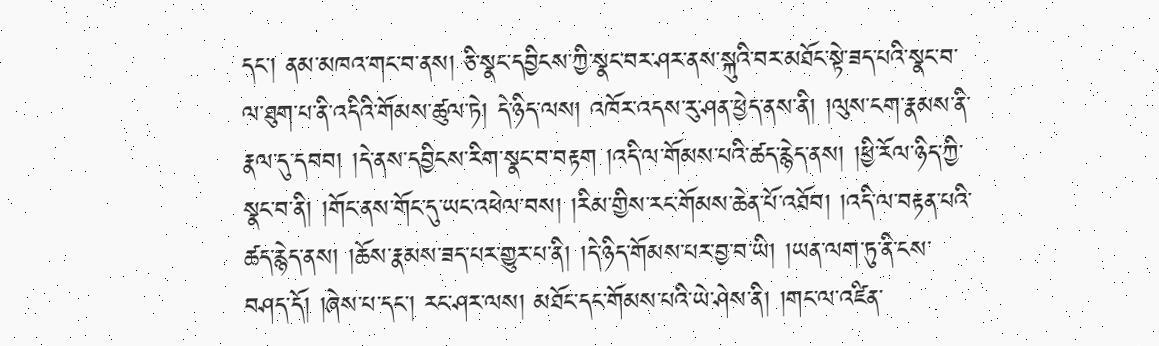དང་། ནམ་མཁའ་གང་བ་ནས། ཅི་སྣང་དབྱིངས་ཀྱི་སྣང་བར་ཤར་ནས་སྐུའི་བར་མཐོང་སྟེ་ཟད་པའི་སྣང་བ་ལ་ཐུག་པ་ནི་འདིའི་གོམས་ཚུལ་ཏེ། དེ་ཉིད་ལས། འཁོར་འདས་རུ་ཤན་ཕྱེད་ནས་ནི། །ལུས་ངག་རྣམས་ནི་རྣལ་དུ་དབབ། །དེ་ནས་དབྱིངས་རིག་སྣང་བ་བརྟག །འདི་ལ་གོམས་པའི་ཚད་རྙེད་ནས། །ཕྱི་རོལ་ཉིད་ཀྱི་སྣང་བ་ནི། །གོང་ནས་གོང་དུ་ཡང་འཕེལ་བས། །རིམ་གྱིས་རང་གོམས་ཆེན་པོ་འཐོབ། །འདི་ལ་བརྟན་པའི་ཚད་རྙེད་ནས། །ཆོས་རྣམས་ཟད་པར་གྱུར་པ་ནི། །དེ་ཉིད་གོམས་པར་བྱ་བ་ཡི། །ཡན་ལག་ཏུ་ནི་ངས་བཤད་དོ། །ཞེས་པ་དང་། རང་ཤར་ལས། མཐོང་དང་གོམས་པའི་ཡེ་ཤེས་ནི། །གང་ལ་འཛིན་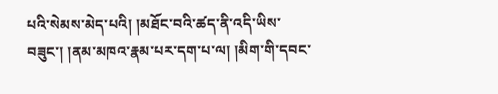པའི་སེམས་མེད་པའི། །མཐོང་བའི་ཚད་ནི་འདི་ཡིས་བཟུང་། །ནམ་མཁའ་རྣམ་པར་དག་པ་ལ། །མིག་གི་དབང་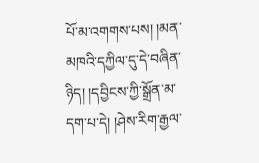པོ་མ་འགགས་པས། །མན་མཁའི་དཀྱིལ་དུ་དེ་བཞིན་ཉིད། །དབྱིངས་ཀྱི་སྒྲོན་མ་དག་པ་དེ། །ཤེས་རིག་རྒྱལ་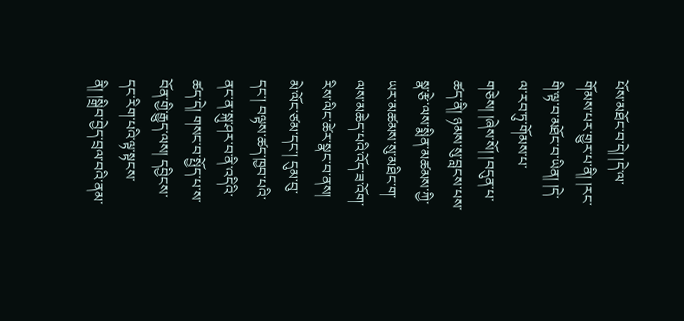པོས་མཐོང་བ་དེ། །དེ་ལ་གོམས་པར་གྱུར་པ་ནི། །རང་གི་ལྟ་བ་མཐོང་བ་ཡིན། །དེ་ལ་རབ་ཏུ་གོམས་པ་གཅེས། །ཞེས་སོ། །བདུན་པ་ཚད་ནི། ཉམས་སུ་བླངས་པས་སྣ་རྩེ་ལས་སྨིན་མཚམས་ཀྱི་ཡར་མཚམས་སུ་མཐིང་ག་ལས་མཆེད་པའི་འོད་ཟ་འོག་རིས་ལིང་ཚེར་སྣང་བ་ནས། མེ་ལོང་ཙམ་དང་། དུམ་བུ་དང་། བལྟས་ཚད་ཁྱབ་པའི་ནང་ན་སྐུ་ཤར་བ་ནི་འདིའི་ཚད་དེ། གསང་བ་སྤྱོད་པ་ས་བོན་གྱི་རྒྱུད་ལས། དབྱིངས་དང་རིག་པའི་ལྟ་སྟངས་ནི། །སྒྲིབ་བྱེད་བྲལ་བའི་ནམ་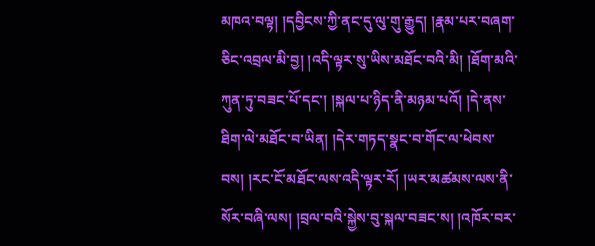མཁའ་བལྟ། །དབྱིངས་ཀྱི་ནང་དུ་ལུ་གུ་རྒྱུད། །རྣམ་པར་བཞག་ཅིང་འབྲལ་མི་བྱ། །འདི་ལྟར་སུ་ཡིས་མཐོང་བའི་མི། །ཐོག་མའི་ཀུན་ཏུ་བཟང་པོ་དང་། །སྐལ་པ་ཉིད་ནི་མཉམ་པའོ། །དེ་ནས་ཐིག་ལེ་མཐོང་བ་ཡིན། །དེར་གཏད་སྣང་བ་གོང་ལ་ཕེབས་བས། །རང་ངོ་མཐོང་ལས་འདི་ལྟར་རོ། །ཡར་མཚམས་ལས་ནི་སོར་བཞི་ལས། །བྲལ་བའི་སྐྱེས་བུ་སྐལ་བཟང་ས། །འཁོར་བར་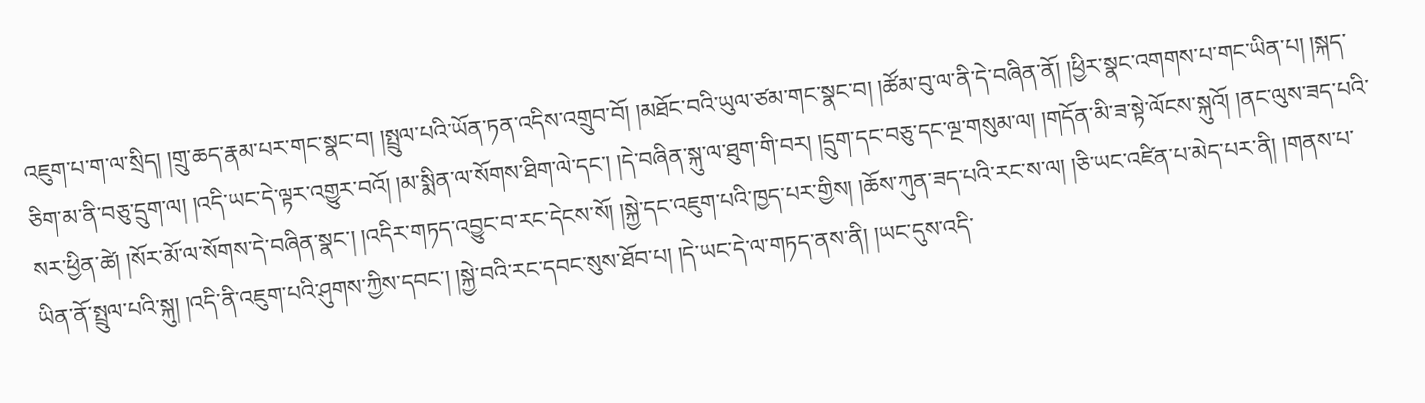འཇུག་པ་ག་ལ་སྲིད། །གྲུ་ཆད་རྣམ་པར་གང་སྣང་བ། །སྤྲུལ་པའི་ཡོན་ཏན་འདིས་འགྲུབ་བོ། །མཐོང་བའི་ཡུལ་ཙམ་གང་སྣང་བ། །ཚོམ་བུ་ལ་ནི་དེ་བཞིན་ནོ། །ཕྱིར་སྣང་འགགས་པ་གང་ཡིན་པ། །སྐད་ཅིག་མ་ནི་བཅུ་དྲུག་ལ། །འདི་ཡང་དེ་ལྟར་འགྱུར་བའོ། །མ་སྨིན་ལ་སོགས་ཐིག་ལེ་དང་། །དེ་བཞིན་སྐུ་ལ་ཐུག་གི་བར། །དྲུག་དང་བཅུ་དང་ལྔ་གསུམ་ལ། །གདོན་མི་ཟ་སྟེ་ལོངས་སྐུའོ། །ནང་ལུས་ཟད་པའི་སར་ཕྱིན་ཚེ། །སོར་མོ་ལ་སོགས་དེ་བཞིན་སྣང་། །འདིར་གཏད་འབྱུང་བ་རང་དེངས་སོ། །སྐྱེ་དང་འཇུག་པའི་ཁྱད་པར་གྱིས། །ཆོས་ཀུན་ཟད་པའི་རང་ས་ལ། །ཅི་ཡང་འཛིན་པ་མེད་པར་ནི། །གནས་པ་ཡིན་ནོ་སྤྲུལ་པའི་སྐུ། །འདི་ནི་འཇུག་པའི་ཤུགས་ཀྱིས་དབང་། །སྐྱེ་བའི་རང་དབང་སུས་ཐོབ་པ། །དེ་ཡང་དེ་ལ་གཏད་ནས་ནི། །ཡང་དུས་འདི་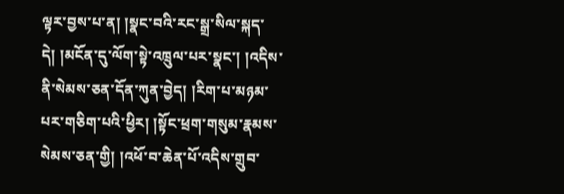ལྟར་བྱས་པ་ན། །སྣང་བའི་རང་སྒྲ་སིལ་སྐད་དེ། །མངོན་དུ་ལོག་སྟེ་འཁྲུལ་པར་སྣང་། །འདིས་ནི་སེམས་ཅན་དོན་ཀུན་བྱེད། །རིག་པ་མཉམ་པར་གཅིག་པའི་ཕྱིར། །སྟོང་ཕྲག་གསུམ་རྣམས་སེམས་ཅན་གྱི། །འཕོ་བ་ཆེན་པོ་འདིས་གྲུབ་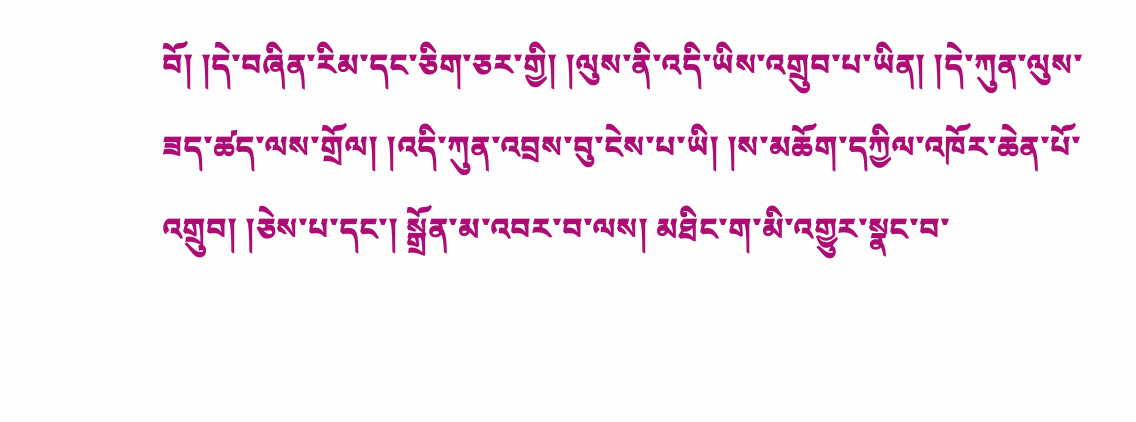བོ། །དེ་བཞིན་རིམ་དང་ཅིག་ཅར་གྱི། །ལུས་ནི་འདི་ཡིས་འགྲུབ་པ་ཡིན། །དེ་ཀུན་ལུས་ཟད་ཚད་ལས་གྲོལ། །འདི་ཀུན་འབྲས་བུ་ངེས་པ་ཡི། །ས་མཆོག་དཀྱིལ་འཁོར་ཆེན་པོ་འགྲུབ། །ཅེས་པ་དང་། སྒྲོན་མ་འབར་བ་ལས། མཐིང་ག་མི་འགྱུར་སྣང་བ་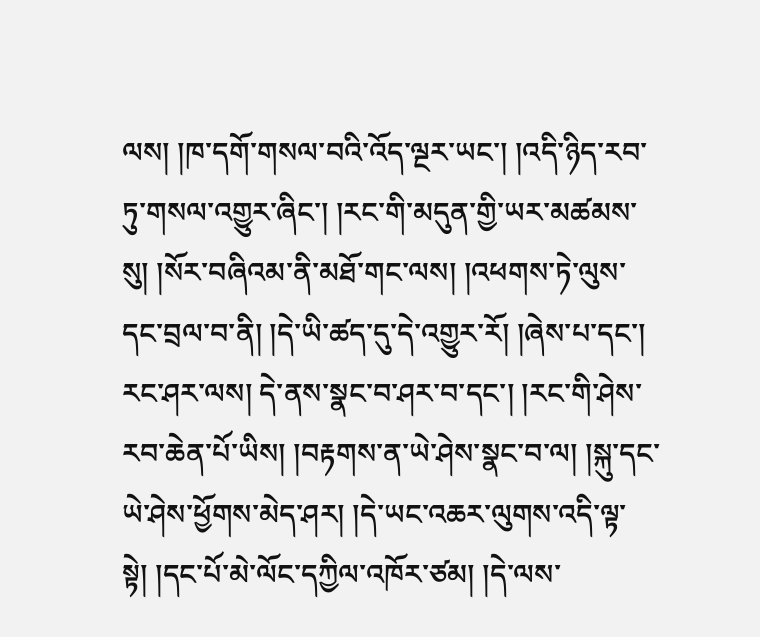ལས། །ཁ་དགོ་གསལ་བའི་འོད་ལྔར་ཡང་། །འདི་ཉིད་རབ་ཏུ་གསལ་འགྱུར་ཞིང་། །རང་གི་མདུན་གྱི་ཡར་མཚམས་སུ། །སོར་བཞིའམ་ནི་མཐོ་གང་ལས། །འཕགས་ཏེ་ལུས་དང་བྲལ་བ་ནི། །དེ་ཡི་ཚད་དུ་དེ་འགྱུར་རོ། །ཞེས་པ་དང་། རང་ཤར་ལས། དེ་ནས་སྣང་བ་ཤར་བ་དང་། །རང་གི་ཤེས་རབ་ཆེན་པོ་ཡིས། །བརྟགས་ན་ཡེ་ཤེས་སྣང་བ་ལ། །སྐུ་དང་ཡེ་ཤེས་ཕྱོགས་མེད་ཤར། །དེ་ཡང་འཆར་ལུགས་འདི་ལྟ་སྟེ། །དང་པོ་མེ་ལོང་དཀྱིལ་འཁོར་ཙམ། །དེ་ལས་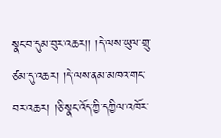སྣང་བ་དུམ་བུར་འཆར།། །དེ་ལས་ཡུལ་གྲུ་ཙམ་དུ་འཆར། །དེ་ལས་ནམ་མཁའ་གང་བར་འཆར། །ཅི་སྣང་འོད་ཀྱི་དཀྱིལ་འཁོར་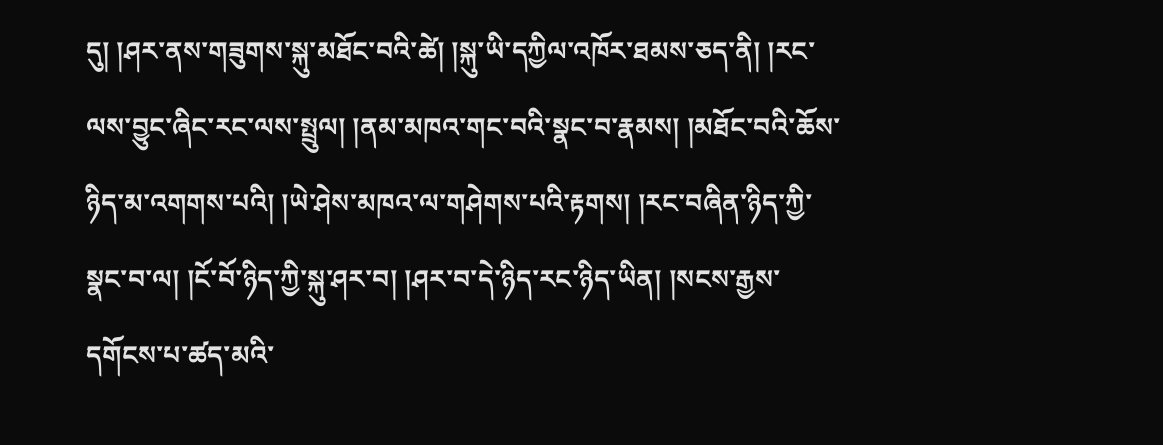དུ། །ཤར་ནས་གཟུགས་སྐུ་མཐོང་བའི་ཚེ། །སྐུ་ཡི་དཀྱིལ་འཁོར་ཐམས་ཅད་ནི། །རང་ལས་བྱུང་ཞིང་རང་ལས་སྤྲུལ། །ནམ་མཁའ་གང་བའི་སྣང་བ་རྣམས། །མཐོང་བའི་ཆོས་ཉིད་མ་འགགས་པའི། །ཡེ་ཤེས་མཁའ་ལ་གཤེགས་པའི་རྟགས། །རང་བཞིན་ཉིད་ཀྱི་སྣང་བ་ལ། །ངོ་བོ་ཉིད་ཀྱི་སྐུ་ཤར་བ། །ཤར་བ་དེ་ཉིད་རང་ཉིད་ཡིན། །སངས་རྒྱས་དགོངས་པ་ཚད་མའི་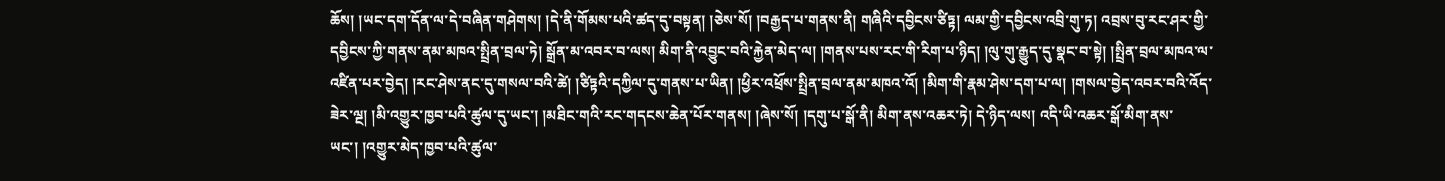ཆོས། །ཡང་དག་དོན་ལ་དེ་བཞིན་གཤེགས། །དེ་ནི་གོམས་པའི་ཚད་དུ་བསྟན། །ཅེས་སོ། །བརྒྱད་པ་གནས་ནི། གཞིའི་དབྱིངས་ཙིཏྟ། ལམ་གྱི་དབྱིངས་འབྲི་གུ་ཏ། འབྲས་བུ་རང་ཤར་གྱི་དབྱིངས་ཀྱི་གནས་ནམ་མཁའ་སྤྲིན་བྲལ་ཏེ། སྒྲོན་མ་འབར་བ་ལས། མིག་ནི་འབྱུང་བའི་རྐྱེན་མེད་ལ། །གནས་པས་རང་གི་རིག་པ་ཉིད། །ལུ་གུ་རྒྱུད་དུ་སྣང་བ་སྟེ། །སྤྲིན་བྲལ་མཁའ་ལ་འཛིན་པར་བྱེད། །རང་ཤེས་ནང་དུ་གསལ་བའི་ཚེ། །ཙིཏྟའི་དཀྱིལ་དུ་གནས་པ་ཡིན། །ཕྱིར་འཕྲོས་སྤྲིན་བྲལ་ནམ་མཁའ་འོ། །མིག་གི་རྣམ་ཤེས་དག་པ་ལ། །གསལ་བྱེད་འབར་བའི་འོད་ཟེར་ལྔ། །མི་འགྱུར་ཁྱབ་པའི་ཚུལ་དུ་ཡང་། །མཐིང་གའི་རང་གདངས་ཆེན་པོར་གནས། །ཞེས་སོ། །དགུ་པ་སྒོ་ནི། མིག་ནས་འཆར་ཏེ། དེ་ཉིད་ལས། འདི་ཡི་འཆར་སྒོ་མིག་ནས་ཡང་། །འགྱུར་མེད་ཁྱབ་པའི་ཚུལ་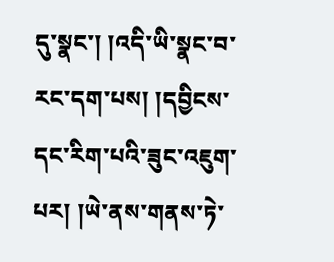དུ་སྣང་། །འདི་ཡི་སྣང་བ་རང་དག་པས། །དབྱིངས་དང་རིག་པའི་ཟུང་འཇུག་པར། །ཡེ་ནས་གནས་ཏེ་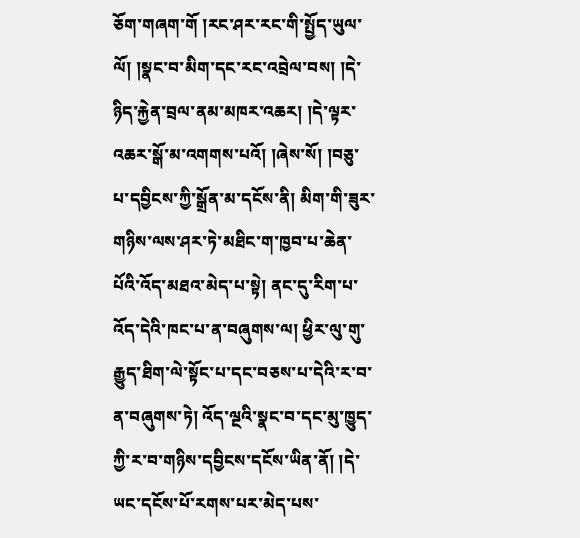ཅོག་གཞག་གོ །རང་ཤར་རང་གི་སྤྱོད་ཡུལ་ལོ། །སྣང་བ་མིག་དང་རང་འབྲེལ་བས། །དེ་ཉིད་རྐྱེན་བྲལ་ནམ་མཁར་འཆར། །དེ་ལྟར་འཆར་སྒོ་མ་འགགས་པའོ། །ཞེས་སོ། །བཅུ་པ་དབྱིངས་ཀྱི་སྒྲོན་མ་དངོས་ནི། མིག་གི་ཟུར་གཉིས་ལས་ཤར་ཏེ་མཐིང་ག་ཁྱབ་པ་ཆེན་པོའི་འོད་མཐའ་མེད་པ་སྟེ། ནང་དུ་རིག་པ་འོད་དེའི་ཁང་པ་ན་བཞུགས་ལ། ཕྱིར་ལུ་གུ་རྒྱུད་ཐིག་ལེ་སྟོང་པ་དང་བཅས་པ་དེའི་ར་བ་ན་བཞུགས་ཏེ། འོད་ལྔའི་སྣང་བ་དང་མུ་ཁྱུད་ཀྱི་ར་བ་གཉིས་དབྱིངས་དངོས་ཡིན་ནོ། །དེ་ཡང་དངོས་པོ་རགས་པར་མེད་པས་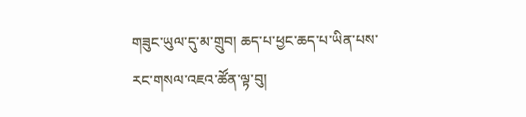གཟུང་ཡུལ་དུ་མ་གྲུབ། ཆད་པ་ཕྱང་ཆད་པ་ཡིན་པས་རང་གསལ་འཇའ་ཚོན་ལྟ་བུ།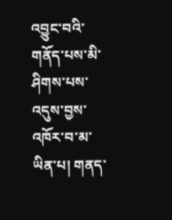འབྱུང་བའི་གནོད་པས་མི་ཤིགས་པས་འདུས་བྱས་འཁོར་བ་མ་ཡིན་པ། གནད་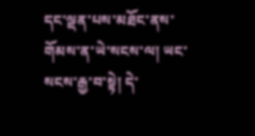དང་ལྡན་པས་མཐོང་ནས་གོམས་ན་ཡེ་སངས་ལ། ཡང་སངས་རྒྱ་བ་སྟེ། དེ་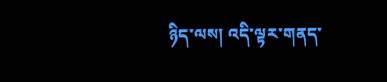ཉིད་ལས། འདི་ལྟར་གནད་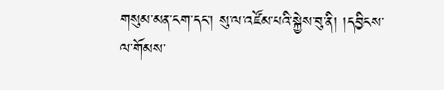གསུམ་མན་ངག་དང་། སུ་ལ་འཛོམ་པའི་སྐྱེས་བུ་ནི། །དབྱིངས་ལ་གོམས་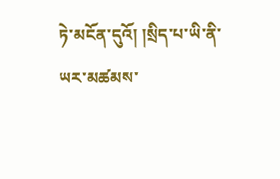ཏེ་མངོན་དུའོ། །སྲིད་པ་ཡི་ནི་ཡར་མཚམས་